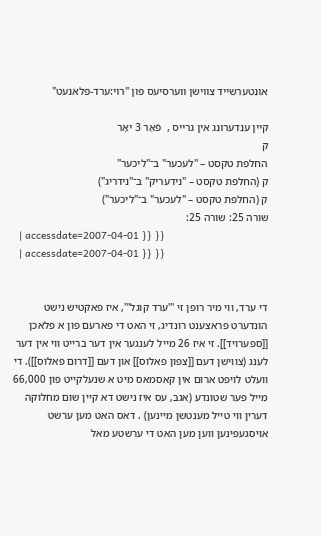אונטערשייד צווישן ווערסיעס פון "רוי:ערד-פלאנעט"

קיין ענדערונג אין גרייס ,  פֿאַר 3 יאָר
ק
החלפת טקסט – "לעכער" ב־"ליכער"
ק (החלפת טקסט – "נידעריק" ב־"נידריג")
ק (החלפת טקסט – "לעכער" ב־"ליכער")
שורה 25: שורה 25:
  | accessdate=2007-04-01 }} }}
  | accessdate=2007-04-01 }} }}


די ערד, ווי מיר רופן זי '''ערד קוגל''', איז פאקטיש נישט הונדערט פראצענט רונדיג, זי האט די פארעם פון א פלאכן [[ספערויד]]. זי איז 26 מייל לענגער אין דער ברייט ווי אין דער לענג (צווישן דעם [[צפון פאלוס]] און דעם [[דרום פאלוס]]). די וועלט לויפט ארום אין קאסמאס מיט א שנעלקייט פון 66,000 מייל פער שטונדע (אגב, עס איז נישט דא קיין שום מחלוקה דערין ווי טייל מענטשן מיינען) . דאס האט מען ערשט אויסגעפינען ווען מען האט די ערשטע מאל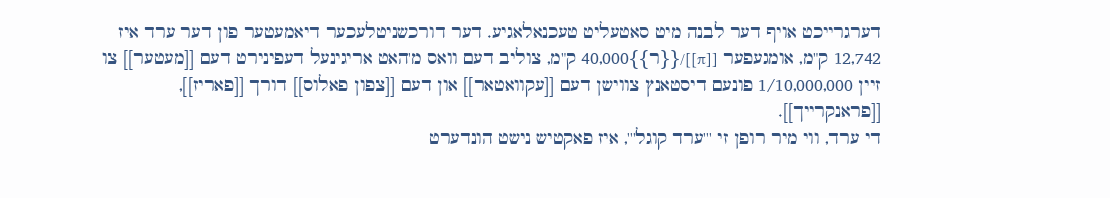דערגרייכט אויף דער לבנה מיט סאטעליט טעכנאלאגיע. דער דורכשניטלעכער דיאמעטער פון דער ערד איז 12,742 ק"מ, אומגעפער [[π]]/{{ר}}40,000 ק"מ, צוליב דעם וואס מ'האט אריגינעל דעפינירט דעם [[מעטער]] צו זיין 1/10,000,000 פונעם דיסטאנץ צווישן דעם [[עקוואטאר]] און דעם [[צפון פאלוס]] דורך [[פאריז]], [[פראנקרייך]].
די ערד, ווי מיר רופן זי '''ערד קוגל''', איז פאקטיש נישט הונדערט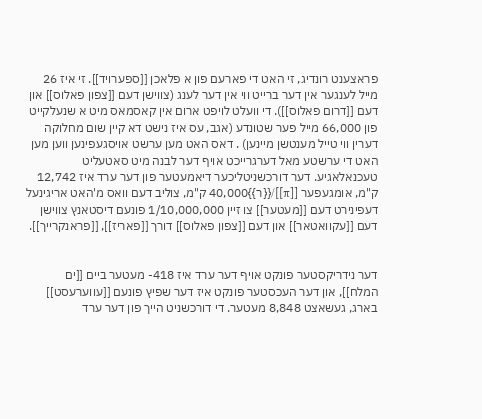פראצענט רונדיג, זי האט די פארעם פון א פלאכן [[ספערויד]]. זי איז 26 מייל לענגער אין דער ברייט ווי אין דער לענג (צווישן דעם [[צפון פאלוס]] און דעם [[דרום פאלוס]]). די וועלט לויפט ארום אין קאסמאס מיט א שנעלקייט פון 66,000 מייל פער שטונדע (אגב, עס איז נישט דא קיין שום מחלוקה דערין ווי טייל מענטשן מיינען) . דאס האט מען ערשט אויסגעפינען ווען מען האט די ערשטע מאל דערגרייכט אויף דער לבנה מיט סאטעליט טעכנאלאגיע. דער דורכשניטליכער דיאמעטער פון דער ערד איז 12,742 ק"מ, אומגעפער [[π]]/{{ר}}40,000 ק"מ, צוליב דעם וואס מ'האט אריגינעל דעפינירט דעם [[מעטער]] צו זיין 1/10,000,000 פונעם דיסטאנץ צווישן דעם [[עקוואטאר]] און דעם [[צפון פאלוס]] דורך [[פאריז]], [[פראנקרייך]].


דער נידריקסטער פונקט אויף דער ערד איז 418- מעטער ביים [[ים המלח]], און דער העכסטער פונקט איז דער שפיץ פונעם [[עווערעסט]] בארג, געשאצט 8,848 מעטער. די דורכשניט הייך פון דער ערד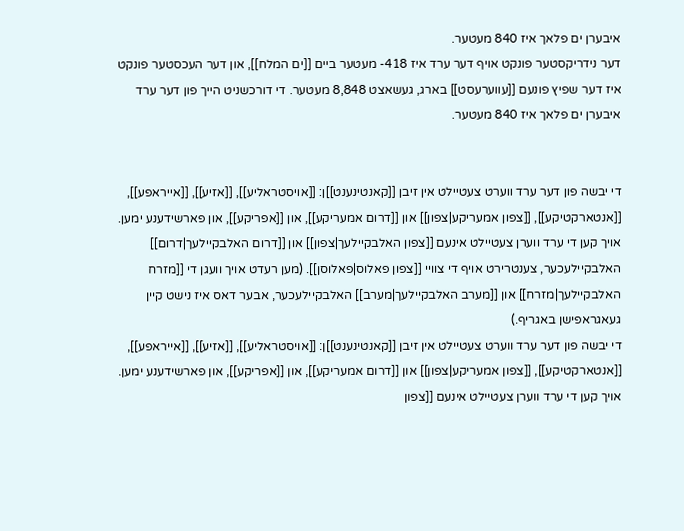איבערן ים פלאך איז 840 מעטער.
דער נידריקסטער פונקט אויף דער ערד איז 418- מעטער ביים [[ים המלח]], און דער העכסטער פונקט איז דער שפיץ פונעם [[עווערעסט]] בארג, געשאצט 8,848 מעטער. די דורכשניט הייך פון דער ערד איבערן ים פלאך איז 840 מעטער.


די יבשה פון דער ערד ווערט צעטיילט אין זיבן [[קאנטינענט]]ן: [[אויסטראליע]], [[אזיע]], [[אייראפע]], [[אנטארקטיקע]], [[צפון אמעריקע|צפון]] און [[דרום אמעריקע]], און [[אפריקע]], און פארשידענע ימען. אויך קען די ערד ווערן צעטיילט אינעם [[צפון האלבקיילעך|צפון]] און [[דרום האלבקיילעך|דרום]] האלבקיילעכער, צענטרירט אויף די צוויי [[צפון פאלוס|פאלוסן]]. (מען רעדט אויך וועגן די [[מזרח האלבקיילעך|מזרח]] און [[מערב האלבקיילעך|מערב]] האלבקיילעכער, אבער דאס איז נישט קיין געאגראפישן באגריף.)
די יבשה פון דער ערד ווערט צעטיילט אין זיבן [[קאנטינענט]]ן: [[אויסטראליע]], [[אזיע]], [[אייראפע]], [[אנטארקטיקע]], [[צפון אמעריקע|צפון]] און [[דרום אמעריקע]], און [[אפריקע]], און פארשידענע ימען. אויך קען די ערד ווערן צעטיילט אינעם [[צפון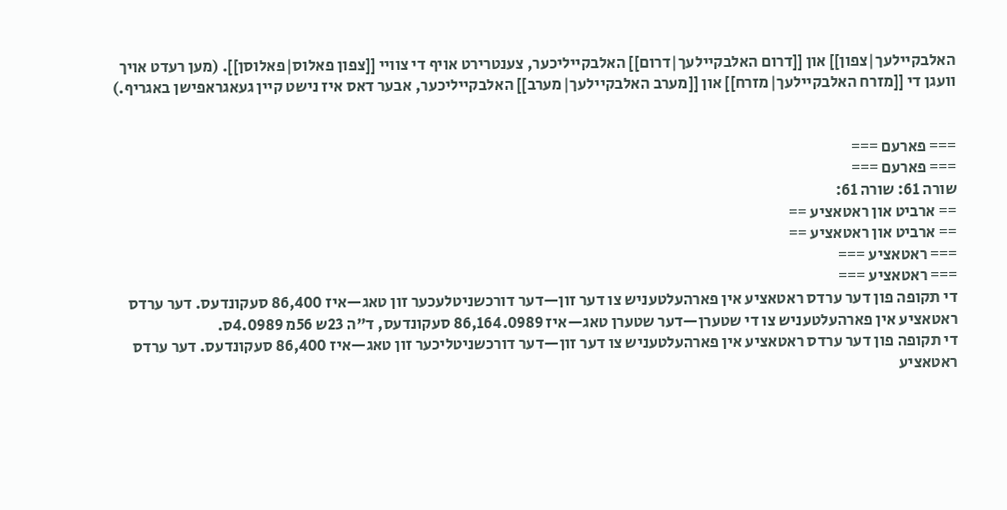האלבקיילעך|צפון]] און [[דרום האלבקיילעך|דרום]] האלבקייליכער, צענטרירט אויף די צוויי [[צפון פאלוס|פאלוסן]]. (מען רעדט אויך וועגן די [[מזרח האלבקיילעך|מזרח]] און [[מערב האלבקיילעך|מערב]] האלבקייליכער, אבער דאס איז נישט קיין געאגראפישן באגריף.)


=== פארעם ===
=== פארעם ===
שורה 61: שורה 61:
== ארביט און ראטאציע ==
== ארביט און ראטאציע ==
=== ראטאציע ===
=== ראטאציע ===
די תקופה פון דער ערדס ראטאציע אין פארהעלטעניש צו דער זון—דער דורכשניטלעכער זון טאג—איז 86,400 סעקונדעס. דער ערדס ראטאציע אין פארהעלטעניש צו די שטערן—דער שטערן טאג—איז 86,164.0989 סעקונדעס, ד"ה 23ש 56מ 4.0989ס.
די תקופה פון דער ערדס ראטאציע אין פארהעלטעניש צו דער זון—דער דורכשניטליכער זון טאג—איז 86,400 סעקונדעס. דער ערדס ראטאציע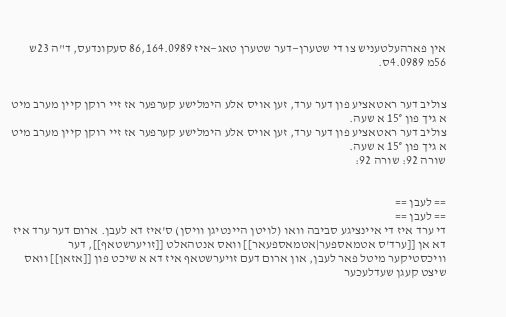אין פארהעלטעניש צו די שטערן—דער שטערן טאג—איז 86,164.0989 סעקונדעס, ד"ה 23ש 56מ 4.0989ס.


צוליב דער ראטאציע פון דער ערד, זען אויס אלע הימלישע קערפער אז זיי רוקן קיין מערב מיט א גיך פון 15° א שעה.
צוליב דער ראטאציע פון דער ערד, זען אויס אלע הימלישע קערפער אז זיי רוקן קיין מערב מיט א גיך פון 15° א שעה.
שורה 92: שורה 92:


== לעבן ==
== לעבן ==
די ערד איז די איינציגע סביבה וואו (לויטן היינטיגן וויסן) ס'איז דא לעבן. ארום דער ערד איז דא אן [[ערד'ס אטמאספער|אטמאספעאר]] וואס אנטהאלט [[זויערשטאף]], דער וויכסטיקער מיטל פאר לעבן, און ארום דעם זויערשטאף איז דא א שיכט פון [[אזאן]] וואס שיצט קעגן שעדלעכער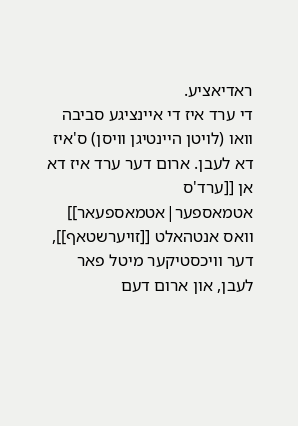ראדיאציע.
די ערד איז די איינציגע סביבה וואו (לויטן היינטיגן וויסן) ס'איז דא לעבן. ארום דער ערד איז דא אן [[ערד'ס אטמאספער|אטמאספעאר]] וואס אנטהאלט [[זויערשטאף]], דער וויכסטיקער מיטל פאר לעבן, און ארום דעם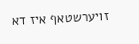זויערשטאף איז דא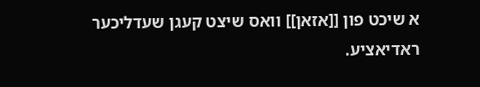א שיכט פון [[אזאן]] וואס שיצט קעגן שעדליכער ראדיאציע.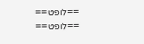==לופט==
==לופט==